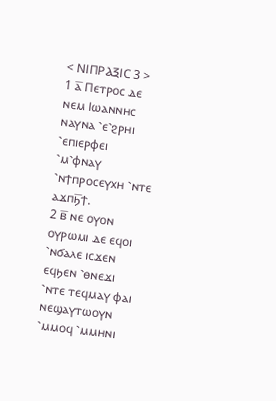< ⲚⲒⲠⲢⲀⲜⲒⲤ 3 >
1 ⲁ̅ Ⲡⲉⲧⲣⲟⲥ ⲇⲉ ⲛⲉⲙ Ⲓⲱⲁⲛⲛⲏⲥ ⲛⲁⲩⲛⲁ ⳿ⲉ⳿ϩⲣⲏⲓ ⳿ⲉⲡⲓⲉⲣⲫⲉⲓ ⳿ⲙ⳿ⲫⲛⲁⲩ ⳿ⲛϯⲡⲣⲟⲥⲉⲩⲭⲏ ⳿ⲛⲧⲉ ⲁϫⲡϧ̅ϯ.
2 ⲃ̅ ⲛⲉ ⲟⲩⲟⲛ ⲟⲩⲣⲱⲙⲓ ⲇⲉ ⲉϥⲟⲓ ⳿ⲛϭⲁⲗⲉ ⲓⲥϫⲉⲛ ⲉϥϧⲉⲛ ⳿ⲑⲛⲉϫⲓ ⳿ⲛⲧⲉ ⲧⲉϥⲙⲁⲩ ⲫⲁⲓ ⲛⲉϣⲁⲩⲧⲱⲟⲩⲛ ⳿ⲙⲙⲟϥ ⳿ⲙⲙⲏⲛⲓ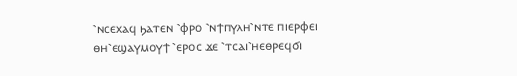⳿ⲛⲥⲉⲭⲁϥ ϧⲁⲧⲉⲛ ⳿ⲫⲣⲟ ⳿ⲛϯⲡⲩⲗⲏ⳿ⲛⲧⲉ ⲡⲓⲉⲣⲫⲉⲓ ⲑⲏ⳿ⲉϣⲁⲩⲙⲟⲩϯ ⳿ⲉⲣⲟⲥ ϫⲉ ⳿ⲧⲥⲁⲓ⳿ⲏⲉⲑⲣⲉϥϭⲓ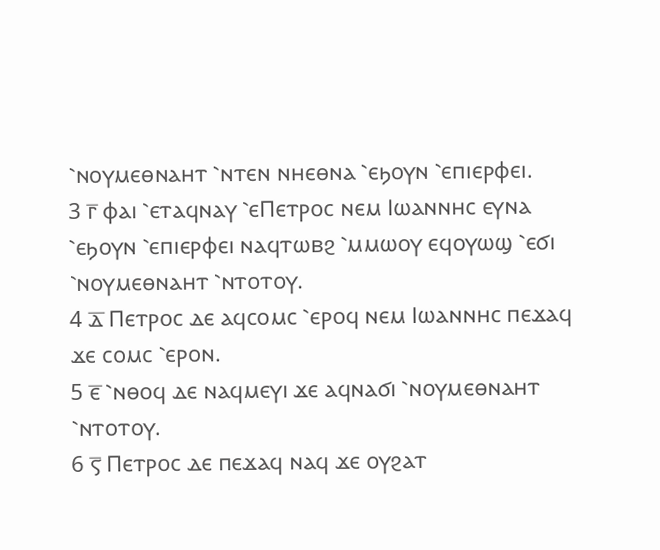⳿ⲛⲟⲩⲙⲉⲑⲛⲁⲏⲧ ⳿ⲛⲧⲉⲛ ⲛⲏⲉⲑⲛⲁ ⳿ⲉϧⲟⲩⲛ ⳿ⲉⲡⲓⲉⲣⲫⲉⲓ.
3 ⲅ̅ ⲫⲁⲓ ⳿ⲉⲧⲁϥⲛⲁⲩ ⳿ⲉⲠⲉⲧⲣⲟⲥ ⲛⲉⲙ Ⲓⲱⲁⲛⲛⲏⲥ ⲉⲩⲛⲁ ⳿ⲉϧⲟⲩⲛ ⳿ⲉⲡⲓⲉⲣⲫⲉⲓ ⲛⲁϥⲧⲱⲃϩ ⳿ⲙⲙⲱⲟⲩ ⲉϥⲟⲩⲱϣ ⳿ⲉϭⲓ ⳿ⲛⲟⲩⲙⲉⲑⲛⲁⲏⲧ ⳿ⲛⲧⲟⲧⲟⲩ.
4 ⲇ̅ Ⲡⲉⲧⲣⲟⲥ ⲇⲉ ⲁϥⲥⲟⲙⲥ ⳿ⲉⲣⲟϥ ⲛⲉⲙ Ⲓⲱⲁⲛⲛⲏⲥ ⲡⲉϫⲁϥ ϫⲉ ⲥⲟⲙⲥ ⳿ⲉⲣⲟⲛ.
5 ⲉ̅ ⳿ⲛⲑⲟϥ ⲇⲉ ⲛⲁϥⲙⲉⲩⲓ ϫⲉ ⲁϥⲛⲁϭⲓ ⳿ⲛⲟⲩⲙⲉⲑⲛⲁⲏⲧ ⳿ⲛⲧⲟⲧⲟⲩ.
6 ⲋ̅ Ⲡⲉⲧⲣⲟⲥ ⲇⲉ ⲡⲉϫⲁϥ ⲛⲁϥ ϫⲉ ⲟⲩϩⲁⲧ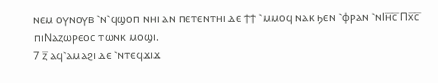ⲛⲉⲙ ⲟⲩⲛⲟⲩⲃ ⳿ⲛ⳿ϥϣⲟⲡ ⲛⲏⲓ ⲁⲛ ⲡⲉⲧⲉⲛⲧⲏⲓ ⲇⲉ ϯϯ ⳿ⲙⲙⲟϥ ⲛⲁⲕ ϧⲉⲛ ⳿ⲫⲣⲁⲛ ⳿ⲛⲒⲏ̅ⲥ̅ Ⲡⲭ̅ⲥ̅ ⲡⲓⲚⲁⲍⲱⲣⲉⲟⲥ ⲧⲱⲛⲕ ⲙⲟϣⲓ.
7 ⲍ̅ ⲁϥ⳿ⲁⲙⲁϩⲓ ⲇⲉ ⳿ⲛⲧⲉϥϫⲓϫ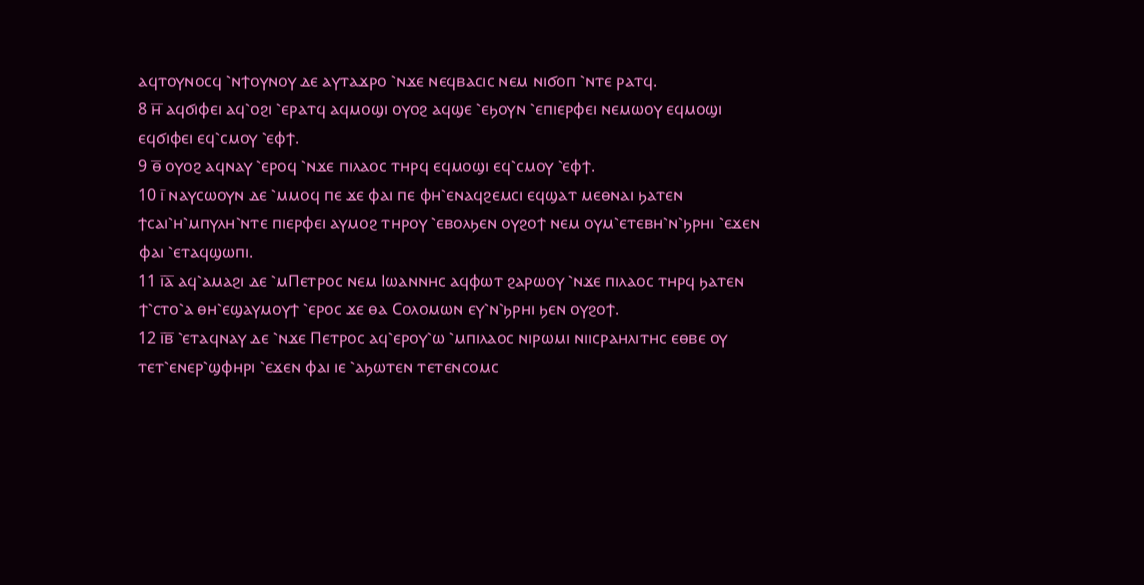ⲁϥⲧⲟⲩⲛⲟⲥϥ ⳿ⲛϯⲟⲩⲛⲟⲩ ⲇⲉ ⲁⲩⲧⲁϫⲣⲟ ⳿ⲛϫⲉ ⲛⲉϥⲃⲁⲥⲓⲥ ⲛⲉⲙ ⲛⲓϭⲟⲡ ⳿ⲛⲧⲉ ⲣⲁⲧϥ.
8 ⲏ̅ ⲁϥϭⲓⲫⲉⲓ ⲁϥ⳿ⲟϩⲓ ⳿ⲉⲣⲁⲧϥ ⲁϥⲙⲟϣⲓ ⲟⲩⲟϩ ⲁϥϣⲉ ⳿ⲉϧⲟⲩⲛ ⳿ⲉⲡⲓⲉⲣⲫⲉⲓ ⲛⲉⲙⲱⲟⲩ ⲉϥⲙⲟϣⲓ ⲉϥϭⲓⲫⲉⲓ ⲉϥ⳿ⲥⲙⲟⲩ ⳿ⲉⲫϯ.
9 ⲑ̅ ⲟⲩⲟϩ ⲁϥⲛⲁⲩ ⳿ⲉⲣⲟϥ ⳿ⲛϫⲉ ⲡⲓⲗⲁⲟⲥ ⲧⲏⲣϥ ⲉϥⲙⲟϣⲓ ⲉϥ⳿ⲥⲙⲟⲩ ⳿ⲉⲫϯ.
10 ⲓ̅ ⲛⲁⲩⲥⲱⲟⲩⲛ ⲇⲉ ⳿ⲙⲙⲟϥ ⲡⲉ ϫⲉ ⲫⲁⲓ ⲡⲉ ⲫⲏ⳿ⲉⲛⲁϥϩⲉⲙⲥⲓ ⲉϥϣⲁⲧ ⲙⲉⲑⲛⲁⲓ ϧⲁⲧⲉⲛ ϯⲥⲁⲓ⳿ⲏ⳿ⲙⲡⲩⲗⲏ⳿ⲛⲧⲉ ⲡⲓⲉⲣⲫⲉⲓ ⲁⲩⲙⲟϩ ⲧⲏⲣⲟⲩ ⳿ⲉⲃⲟⲗϧⲉⲛ ⲟⲩϩⲟϯ ⲛⲉⲙ ⲟⲩⲙ⳿ⲉⲧⲉⲃⲏ⳿ⲛ⳿ϧⲣⲏⲓ ⳿ⲉϫⲉⲛ ⲫⲁⲓ ⳿ⲉⲧⲁϥϣⲱⲡⲓ.
11 ⲓ̅ⲁ̅ ⲁϥ⳿ⲁⲙⲁϩⲓ ⲇⲉ ⳿ⲙⲠⲉⲧⲣⲟⲥ ⲛⲉⲙ Ⲓⲱⲁⲛⲛⲏⲥ ⲁϥⲫⲱⲧ ϩⲁⲣⲱⲟⲩ ⳿ⲛϫⲉ ⲡⲓⲗⲁⲟⲥ ⲧⲏⲣϥ ϧⲁⲧⲉⲛ ϯ⳿ⲥⲧⲟ⳿ⲁ ⲑⲏ⳿ⲉϣⲁⲩⲙⲟⲩϯ ⳿ⲉⲣⲟⲥ ϫⲉ ⲑⲁ Ⲥⲟⲗⲟⲙⲱⲛ ⲉⲩ⳿ⲛ⳿ϧⲣⲏⲓ ϧⲉⲛ ⲟⲩϩⲟϯ.
12 ⲓ̅ⲃ̅ ⳿ⲉⲧⲁϥⲛⲁⲩ ⲇⲉ ⳿ⲛϫⲉ Ⲡⲉⲧⲣⲟⲥ ⲁϥ⳿ⲉⲣⲟⲩ⳿ⲱ ⳿ⲙⲡⲓⲗⲁⲟⲥ ⲛⲓⲣⲱⲙⲓ ⲛⲓⲓⲥⲣⲁⲏⲗⲓⲧⲏⲥ ⲉⲑⲃⲉ ⲟⲩ ⲧⲉⲧ⳿ⲉⲛⲉⲣ⳿ϣⲫⲏⲣⲓ ⳿ⲉϫⲉⲛ ⲫⲁⲓ ⲓⲉ ⳿ⲁϧⲱⲧⲉⲛ ⲧⲉⲧⲉⲛⲥⲟⲙⲥ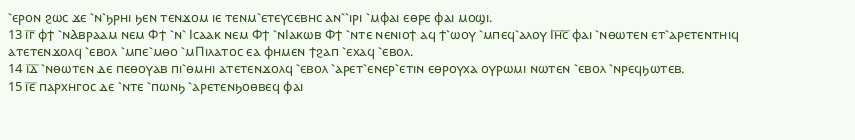⳿ⲉⲣⲟⲛ ϩⲱⲥ ϫⲉ ⳿ⲛ⳿ϧⲣⲏⲓ ϧⲉⲛ ⲧⲉⲛϫⲟⲙ ⲓⲉ ⲧⲉⲛⲙ⳿ⲉⲧⲉⲩⲥⲉⲃⲏⲥ ⲁⲛ⳿⳿ⲓⲣⲓ ⳿ⲙⲫⲁⲓ ⲉⲑⲣⲉ ⲫⲁⲓ ⲙⲟϣⲓ.
13 ⲓ̅ⲅ̅ ⲫϯ ⳿ⲛⲀⲃⲣⲁⲁⲙ ⲛⲉⲙ Ⲫϯ ⳿ⲛ⳿ Ⲓⲥⲁⲁⲕ ⲛⲉⲙ Ⲫϯ ⳿ⲛⲒⲁⲕⲱⲃ Ⲫϯ ⳿ⲛⲧⲉ ⲛⲉⲛⲓⲟϯ ⲁϥ ϯ⳿ⲱⲟⲩ ⳿ⲙⲡⲉϥ⳿ⲁⲗⲟⲩ Ⲓⲏ̅ⲥ̅ ⲫⲁⲓ ⳿ⲛⲑⲱⲧⲉⲛ ⲉⲧ⳿ⲁⲣⲉⲧⲉⲛⲧⲏⲓϥ ⲁⲧⲉⲧⲉⲛϫⲟⲗϥ ⳿ⲉⲃⲟⲗ ⳿ⲙⲡⲉ⳿ⲙⲑⲟ ⳿ⲙⲠⲓⲗⲁⲧⲟⲥ ⲉⲁ ⲫⲏⲙⲉⲛ ϯϩⲁⲡ ⳿ⲉⲭⲁϥ ⳿ⲉⲃⲟⲗ.
14 ⲓ̅ⲇ̅ ⳿ⲛⲑⲱⲧⲉⲛ ⲇⲉ ⲡⲉⲑⲟⲩⲁⲃ ⲡⲓ⳿ⲑⲙⲏⲓ ⲁⲧⲉⲧⲉⲛϫⲟⲗϥ ⳿ⲉⲃⲟⲗ ⳿ⲁⲣⲉⲧ⳿ⲉⲛⲉⲣ⳿ⲉⲧⲓⲛ ⲉⲑⲣⲟⲩⲭⲁ ⲟⲩⲣⲱⲙⲓ ⲛⲱⲧⲉⲛ ⳿ⲉⲃⲟⲗ ⳿ⲛⲣⲉϥϧⲱⲧⲉⲃ.
15 ⲓ̅ⲉ̅ ⲡⲁⲣⲭⲏⲅⲟⲥ ⲇⲉ ⳿ⲛⲧⲉ ⳿ⲡⲱⲛϧ ⳿ⲁⲣⲉⲧⲉⲛϧⲟⲑⲃⲉϥ ⲫⲁⲓ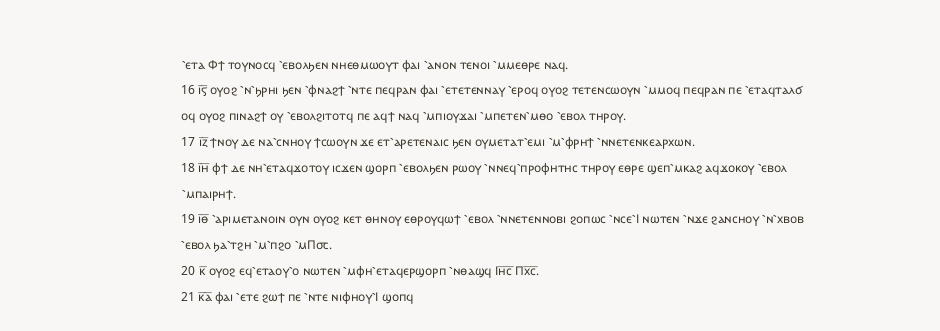⳿ⲉⲧⲁ Ⲫϯ ⲧⲟⲩⲛⲟⲥϥ ⳿ⲉⲃⲟⲗϧⲉⲛ ⲛⲏⲉⲑⲙⲱⲟⲩⲧ ⲫⲁⲓ ⳿ⲁⲛⲟⲛ ⲧⲉⲛⲟⲓ ⳿ⲙⲙⲉⲑⲣⲉ ⲛⲁϥ.
16 ⲓ̅ⲋ̅ ⲟⲩⲟϩ ⳿ⲛ⳿ϧⲣⲏⲓ ϧⲉⲛ ⳿ⲫⲛⲁϩϯ ⳿ⲛⲧⲉ ⲡⲉϥⲣⲁⲛ ⲫⲁⲓ ⳿ⲉⲧⲉⲧⲉⲛⲛⲁⲩ ⳿ⲉⲣⲟϥ ⲟⲩⲟϩ ⲧⲉⲧⲉⲛⲥⲱⲟⲩⲛ ⳿ⲙⲙⲟϥ ⲡⲉϥⲣⲁⲛ ⲡⲉ ⳿ⲉⲧⲁϥⲧⲁⲗϭ ⲟϥ ⲟⲩⲟϩ ⲡⲓⲛⲁϩϯ ⲟⲩ ⳿ⲉⲃⲟⲗϩⲓⲧⲟⲧϥ ⲡⲉ ⲁϥϯ ⲛⲁϥ ⳿ⲙⲡⲓⲟⲩϫⲁⲓ ⳿ⲙⲡⲉⲧⲉⲛ⳿ⲙⲑⲟ ⳿ⲉⲃⲟⲗ ⲧⲏⲣⲟⲩ.
17 ⲓ̅ⲍ̅ ϯⲛⲟⲩ ⲇⲉ ⲛⲁ⳿ⲥⲛⲏⲟⲩ ϯⲥⲱⲟⲩⲛ ϫⲉ ⲉⲧ⳿ⲁⲣⲉⲧⲉⲛⲁⲓⲥ ϧⲉⲛ ⲟⲩⲙⲉⲧⲁⲧ⳿ⲉⲙⲓ ⳿ⲙ⳿ⲫⲣⲏϯ ⳿ⲛⲛⲉⲧⲉⲛⲕⲉⲁⲣⲭⲱⲛ.
18 ⲓ̅ⲏ̅ ⲫϯ ⲇⲉ ⲛⲏ⳿ⲉⲧⲁϥϫⲟⲧⲟⲩ ⲓⲥϫⲉⲛ ϣⲟⲣⲡ ⳿ⲉⲃⲟⲗϧⲉⲛ ⲣⲱⲟⲩ ⳿ⲛⲛⲉϥ⳿ⲡⲣⲟⲫⲏⲧⲏⲥ ⲧⲏⲣⲟⲩ ⲉⲑⲣⲉ ϣⲉⲡ⳿ⲙⲕⲁϩ ⲁϥϫⲟⲕⲟⲩ ⳿ⲉⲃⲟⲗ ⳿ⲙⲡⲁⲓⲣⲏϯ.
19 ⲓ̅ⲑ̅ ⳿ⲁⲣⲓⲙⲉⲧⲁⲛⲟⲓⲛ ⲟⲩⲛ ⲟⲩⲟϩ ⲕⲉⲧ ⲑⲏⲛⲟⲩ ⲉⲑⲣⲟⲩϥⲱϯ ⳿ⲉⲃⲟⲗ ⳿ⲛⲛⲉⲧⲉⲛⲛⲟⲃⲓ ϩⲟⲡⲱⲥ ⳿ⲛⲥⲉ⳿Ⲓ ⲛⲱⲧⲉⲛ ⳿ⲛϫⲉ ϩⲁⲛⲥⲏⲟⲩ ⳿ⲛ⳿ⲭⲃⲟⲃ ⳿ⲉⲃⲟⲗ ϧⲁ⳿ⲧϩⲏ ⳿ⲙ⳿ⲡϩⲟ ⳿ⲙⲠ⳪.
20 ⲕ̅ ⲟⲩⲟϩ ⲉϥ⳿ⲉⲧⲁⲟⲩ⳿ⲟ ⲛⲱⲧⲉⲛ ⳿ⲙⲫⲏ⳿ⲉⲧⲁϥⲉⲣϣⲟⲣⲡ ⳿ⲛⲑⲁϣϥ Ⲓⲏ̅ⲥ̅ Ⲡⲭ̅ⲥ̅.
21 ⲕ̅ⲁ̅ ⲫⲁⲓ ⳿ⲉⲧⲉ ϩⲱϯ ⲡⲉ ⳿ⲛⲧⲉ ⲛⲓⲫⲏⲟⲩ⳿Ⲓ ϣⲟⲡϥ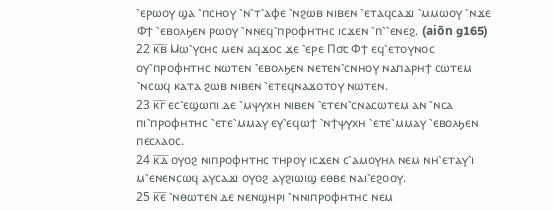⳿ⲉⲣⲱⲟⲩ ϣⲁ ⳿ⲡⲥⲏⲟⲩ ⳿ⲛ⳿ⲧ⳿ⲁⲫⲉ ⳿ⲛϩⲱⲃ ⲛⲓⲃⲉⲛ ⳿ⲉⲧⲁϥⲥⲁϫⲓ ⳿ⲙⲙⲱⲟⲩ ⳿ⲛϫⲉ Ⲫϯ ⳿ⲉⲃⲟⲗϧⲉⲛ ⲣⲱⲟⲩ ⳿ⲛⲛⲉϥ⳿ⲡⲣⲟⲫⲏⲧⲏⲥ ⲓⲥϫⲉⲛ ⳿ⲡ⳿⳿ⲉⲛⲉϩ. (aiōn g165)
22 ⲕ̅ⲃ̅ Ⲙⲱ⳿ⲩⲥⲏⲥ ⲙⲉⲛ ⲁϥϫⲟⲥ ϫⲉ ⳿ⲉⲣⲉ Ⲡ⳪ Ⲫϯ ⲉϥ⳿ⲉⲧⲟⲩⲛⲟⲥ ⲟⲩ⳿ⲡⲣⲟⲫⲏⲧⲏⲥ ⲛⲱⲧⲉⲛ ⳿ⲉⲃⲟⲗϧⲉⲛ ⲛⲉⲧⲉⲛ⳿ⲥⲛⲏⲟⲩ ⲛⲁⲡⲁⲣⲏϯ ⲥⲱⲧⲉⲙ ⳿ⲛⲥⲱϥ ⲕⲁⲧⲁ ϩⲱⲃ ⲛⲓⲃⲉⲛ ⳿ⲉⲧⲉϥⲛⲁϫⲟⲧⲟⲩ ⲛⲱⲧⲉⲛ.
23 ⲕ̅ⲅ̅ ⲉⲥ⳿ⲉϣⲱⲡⲓ ⲇⲉ ⳿ⲙⲯⲩⲭⲏ ⲛⲓⲃⲉⲛ ⳿ⲉⲧⲉⲛ⳿ⲥⲛⲁⲥⲱⲧⲉⲙ ⲁⲛ ⳿ⲛⲥⲁ ⲡⲓ⳿ⲡⲣⲟⲫⲏⲧⲏⲥ ⳿ⲉⲧⲉ⳿ⲙⲙⲁⲩ ⲉⲩ⳿ⲉϥⲱϯ ⳿ⲛϯⲯⲩⲭⲏ ⳿ⲉⲧⲉ⳿ⲙⲙⲁⲩ ⳿ⲉⲃⲟⲗϧⲉⲛ ⲡⲉⲥⲗⲁⲟⲥ.
24 ⲕ̅ⲇ̅ ⲟⲩⲟϩ ⲛⲓⲡⲣⲟⲫⲏⲧⲏⲥ ⲧⲏⲣⲟⲩ ⲓⲥϫⲉⲛ ⲥ⳿ⲁⲙⲟⲩⲏⲗ ⲛⲉⲙ ⲛⲏ⳿ⲉⲧⲁⲩ⳿ⲓ ⲙ⳿ⲉⲛⲉⲛⲥⲱϥ ⲁⲩⲥⲁϫⲓ ⲟⲩⲟϩ ⲁⲩϩⲓⲱⲓϣ ⲉⲑⲃⲉ ⲛⲁⲓ⳿ⲉϩⲟⲟⲩ.
25 ⲕ̅ⲉ̅ ⳿ⲛⲑⲱⲧⲉⲛ ⲇⲉ ⲛⲉⲛϣⲏⲣⲓ ⳿ⲛⲛⲓⲡⲣⲟⲫⲏⲧⲏⲥ ⲛⲉⲙ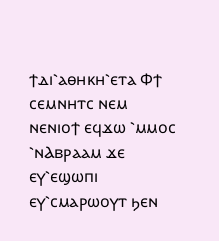ϯⲇⲓ⳿ⲁⲑⲏⲕⲏ⳿ⲉⲧⲁ Ⲫϯ ⲥⲉⲙⲛⲏⲧⲥ ⲛⲉⲙ ⲛⲉⲛⲓⲟϯ ⲉϥϫⲱ ⳿ⲙⲙⲟⲥ ⳿ⲛⲀⲃⲣⲁⲁⲙ ϫⲉ ⲉⲩ⳿ⲉϣⲱⲡⲓ ⲉⲩ⳿ⲥⲙⲁⲣⲱⲟⲩⲧ ϧⲉⲛ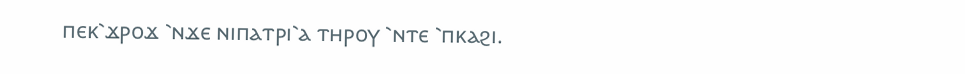ⲡⲉⲕ⳿ϫⲣⲟϫ ⳿ⲛϫⲉ ⲛⲓⲡⲁⲧⲣⲓ⳿ⲁ ⲧⲏⲣⲟⲩ ⳿ⲛⲧⲉ ⳿ⲡⲕⲁϩⲓ.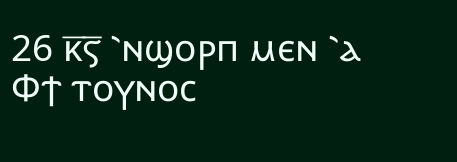26 ⲕ̅ⲋ̅ ⳿ⲛϣⲟⲣⲡ ⲙⲉⲛ ⳿ⲁ Ⲫϯ ⲧⲟⲩⲛⲟⲥ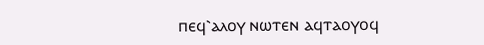ⲡⲉϥ⳿ⲁⲗⲟⲩ ⲛⲱⲧⲉⲛ ⲁϥⲧⲁⲟⲩⲟϥ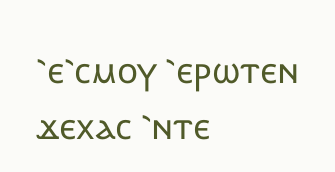⳿ⲉ⳿ⲥⲙⲟⲩ ⳿ⲉⲣⲱⲧⲉⲛ ϫⲉⲭⲁⲥ ⳿ⲛⲧⲉ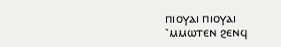ⲡⲓⲟⲩⲁⲓ ⲡⲓⲟⲩⲁⲓ ⳿ⲙⲙⲱⲧⲉⲛ ϩⲉⲛϥ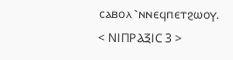ⲥⲁⲃⲟⲗ ⳿ⲛⲛⲉϥⲡⲉⲧϩⲱⲟⲩ.
< ⲚⲒⲠⲢⲀⲜⲒⲤ 3 >